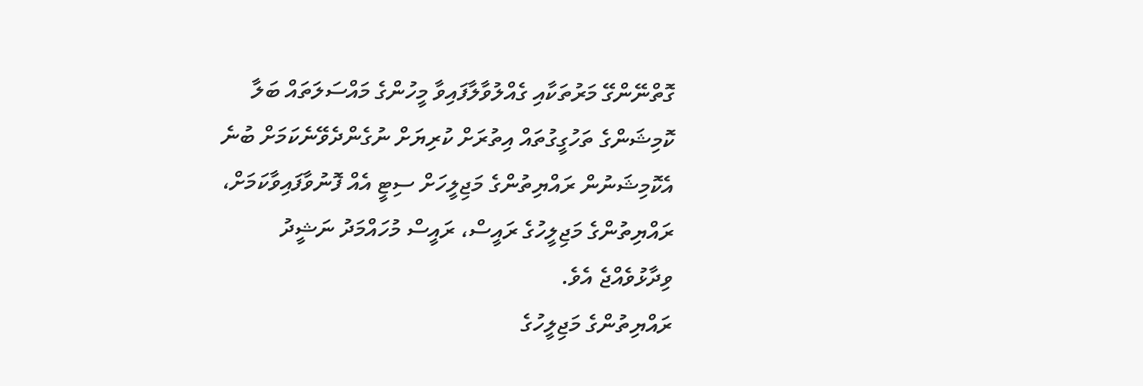ގޮތްނޭންގޭ މަރުތަކާއި ގެއްލުވާލާފައިވާ މީހުންގެ މައްސަލަތައް ބަލާ ކޮމިޝަންގެ ތަހުގީގުތައް އިތުރަށް ކުރިޔަށް ނުގެންދެވޭނެކަމަށް ބުނެ އެކޮމިޝަނުން ރައްޔިތުންގެ މަޖިލީހަށް ސިޓީ އެއް ފޮނުވާފައިވާކަމަށް، ރައްޔިތުންގެ މަޖިލީހުގެ ރައީސް، ރައީސް މުހައްމަދު ނަޝީދު ވިދާޅުވެއްޖެ އެވެ.
ރައްޔިތުންގެ މަޖިލީހުގެ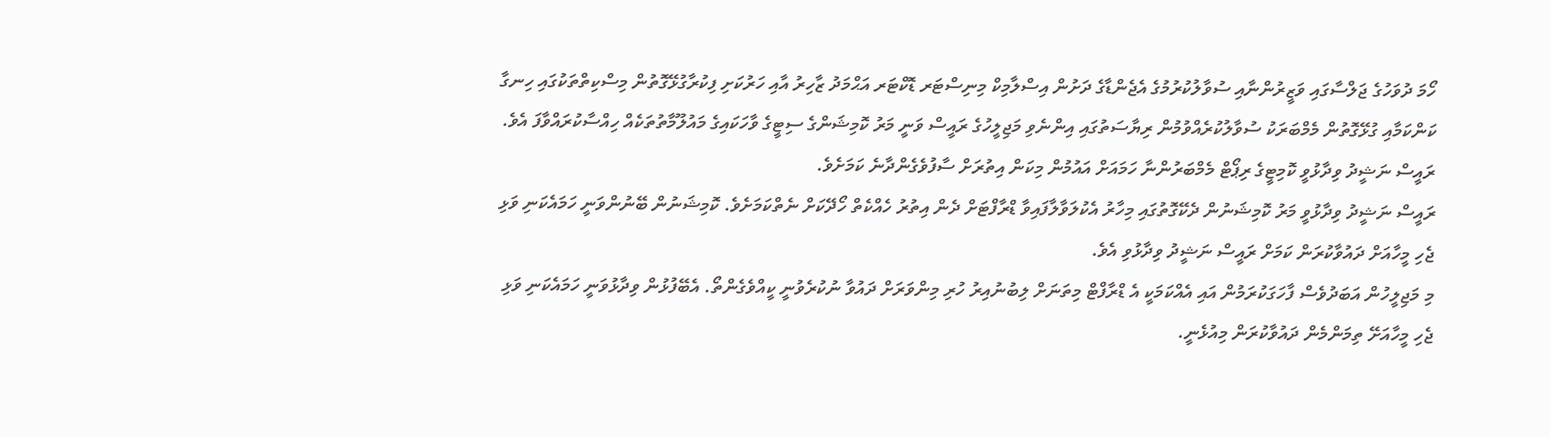ހޯމަ ދުވަހުގެ ޖަލްސާގައި ވަޒީރުންނާއި ސުވާލުކުރުމުގެ އެޖެންޑާގެ ދަށުން އިސްލާމިކް މިނިސްޓަރ ޑޮކްޓަރ އަޙްމަދު ޒާހިރު އާއި ހަރުކަށި ފިކުރާގުޅޭގޮތުން މިސްކިތްތަކުގައި ހިނގާ ކަންކަމާއި ގުޅޭގޮތުން މެމްބަރަކު ސުވާލުކުރެއްވުމުން ރިޔާސަތުގައި އިންނެވި މަޖިލީހުގެ ރައީސް ވަނީ މަރު ކޮމިޝަންގެ ސިޓީގެ ވާހަކައިގެ މައުލޫމާތުތަކެއް ހިއްސާކުރައްވާފަ އެވެ. ރައީސް ނަޝީދު ވިދާޅުވީ ކޮމިޓީގެ ރިޕޯޓް މެމްބަރުންނާ ހަމައަށް އައުމުން މިކަން އިތުރަށް ސާފުވެގެންދާނެ ކަމަށެވެ.
ރައީސް ނަޝީދު ވިދާޅުވީ މަރު ކޮމިޝަނުން ދެކޭގޮތުގައި މިހާރު އެކުލަވާލާފައިވާ ޑްރާފްޓަށް ދެން އިތުރު ހެއްކެތް ހޯދޭކަށް ނެތްކަމަށެވެ. ކޮމިޝަނުން ބޭނުންވަނީ ހަމައެކަނި ވަޅި ޖެހި މީހާއަށް ދައުވާކުރަން ކަމަށް ރައީސް ނަޝީދު ވިދާޅުވި އެވެ.
މި މަޖިލީހުން އަބަދުވެސް ފާހަގަކުރަމުން އައި އެއްކަމަކީ އެ ޑްރާފްޓް މިތަނަށް ލިބުނުއިރު ހުރި މިންވަރަށް ދައުވާ ނުކުރެވުނީ ކީއްވެގެންތޯ. އެބޭފުޅުން ވިދާޅުވަނީ ހަމައެކަނި ވަޅި ޖެހި މީހާއަށޭ ތިމަންމެން ދައުވާކުރަން މިއުޅެނީ.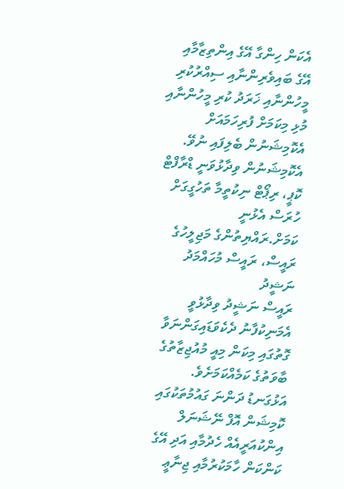އެކަން ހިންގާ އޭގެ އިންތިޒާމާއި އޭގެ ބައިވެރިންނާއި ސިއްރުކުރި މީހުންނާއި ޚަރަދު ކުރި މީހުންނާއި މުޅި މިކަމަށް ފުރިހަމައަށް އެކޮމިޝަނުން ބެލިފައި ނުވޭ. އެކޮމިޝަނުން ވިދާޅުވަނީ ޑްރާފްޓް ކޮޕީ، ރިޕޯޓް ނިކުތީމާ ތަހުގީގަށް ހުރަސް އެޅުނީ ކަމަށް.ރައްޔިތުންގެ މަޖިލީހުގެ ރައީސް، ރައީސް މުހައްމަދު ނަޝީދު
ރައީސް ނަޝީދު ވިދާޅުވީ އެމަނިކުފާނު ދެކެވަޑައިގަންނަވާ ގޮތުގައި މިކަން މިއީ މުއުޖިޒާތުގެ ބާވަތުގެ ކަމެއްކަމަށެވެ.
އަޅުގަނޑު ދަންނަ ގައުމުތަކުގައި ކޮމިޝަން އޮފް ނޭޝަނަލް އިންކުއަރީއެއް ހެދުމާއި އަދި އޭގެ ކަންކަން ހާމަކުރުމާއި ޖިނާޢީ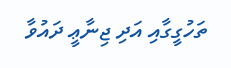ތަހުގީގާއި އަދި ޖިނާޢީ ދައުވާ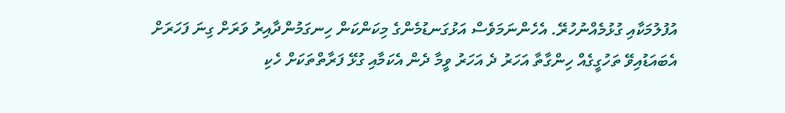އުފުލުމަކާއި ގުޅުމެއްނުހުރޭ. އެހެންނަމަވެސް އަޅުގަނޑުމެންގެ މިކަންކަން ހިނގަމުންދާއިރު ވަރަށް ގިނަ ފަހަރަށް އެބައަޑުއިވޭ ތަހުގީގެއް ހިންގާތާ އަހަރު ދެ އަހަރު ވީމާ ދެން އެކަމާއި ގުޅޭ ފަރާތްތަކަށް ހެކި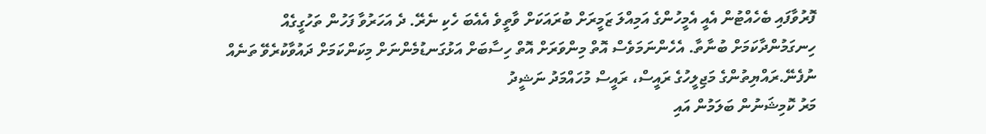ފޮރުވާފައި ބެހެއްޓުން އެއީ އެމީހުންގެ އަމިއްލަ ޒަމީރަށް ބުރައަކަށް ވާތީވެ އެއެބަ ހެކި ނެރޭ. ދެ އަހަރުވާ ފަހުން ތަހުގީގެއް ހިނގަމުންދާކަމަށް ބުނާތާ. އެހެންނަމަވެސް އޮތް މިންވަރަށް އޮތް ހިސާބަށް އަޅުގަނޑުމެންނަށް މިކަންކަމަށް ދައުވާކުރެވޭ ތަނެއް ނުފެނޭ.ރައްޔިތުންގެ މަޖިލީހުގެ ރައީސް، ރައީސް މުހައްމަދު ނަޝީދު
މަރު ކޮމިޝަނުން ބަލަމުން އައި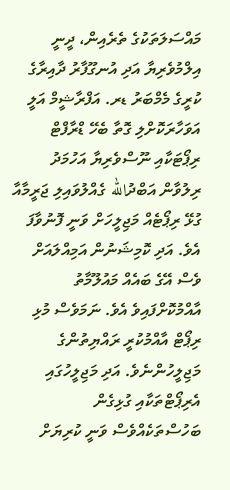މައްސަލަތަކުގެ ތެރެއިން، ދީނީ އިލްމުވެރިޔާ އަދި އުނގޫފާރު ދާއިރާގެ ކުރީގެ މެމްބަރު ޑރ. އަފްރާޝީމް އަލީ އަވަހާރަކޮށްލި ގޮތާ ބެހޭ ޑްރާފްޓް ރިޕޯޓަކާއި ނޫސްވެރިޔާ އަހުމަދު ރިލުވާން އަބްދުالله ގެއްލުވައިލި ޖަރީމާއާ ގުޅޭ ރިޕޯޓެއް މަޖިލީހަށް ވަނީ ފޮނުވާފަ އެވެ. އަދި ކޮމިޝަނުން އަމިއްލައަށް ވެސް އޭގެ ބައެއް މައުލޫމާތު އާއްމުކޮށްފައިވެ އެވެ. ނަމަވެސް މުޅި ރިޕޯޓް އާއްމުކުރީ ރައްޔިތުންގެ މަޖިލީހުންނެވެ. އަދި މަޖިލީހުގައި އެރިޕޯޓްތަކާއި ގުޅިގެން ބަހުސްތަކެއްވެސް ވަނީ ކުރިޔަށް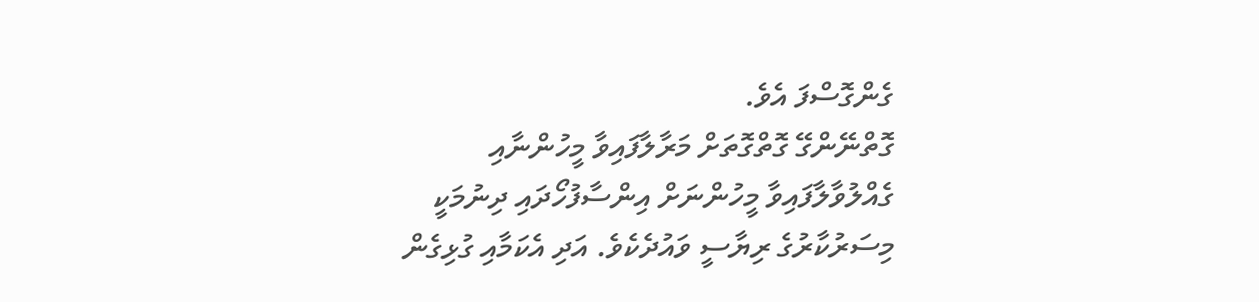ގެންގޮސްފަ އެވެ.
ގޮތްނޭންގޭ ގޮތްގޮތަށް މަރާލާފައިވާ މީހުންނާއި ގެއްލުވާލާފައިވާ މީހުންނަށް އިންސާފުހޯދައި ދިނުމަކީ މިސަރުކާރުގެ ރިޔާސީ ވައުދެކެވެ. އަދި އެކަމާއި ގުޅިގެން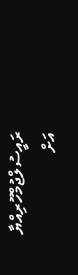ރައީސުލްޖުމްހޫރިއްޔާ އަށް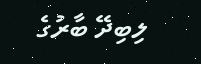ލިބިދޭ ބާރުގެ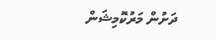ދަށުން މަރުކޮމިޝަން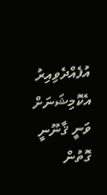އުފެއްދެވިއިރު އެކޮމިޝަނަށް ވަނީ ޤާނޫނީ ގޮތުން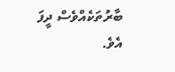ބާރުތަކެއްވެސް ދީފަ އެވެ.